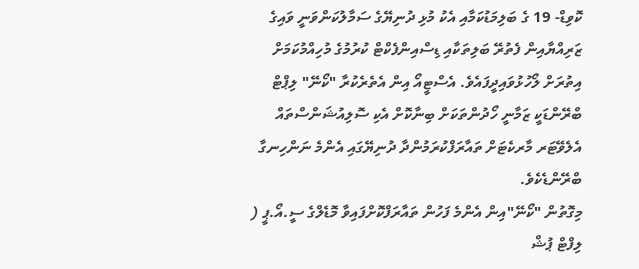ކޮވިޑް- 19 ގެ ބަލިމަޑުކަމާއި އެކު މުޅި ދުނިޔޭގެ ސަމާލުކަންވަނީ ވައިގެ ޒަރިއްޔާއިން ފެތުރޭ ބަލިތަކާއި ޑިސްއިންފެކްޓް ކުރުމުގެ މުހިއްމުކަމަށް އިތުރަށް ލޯހުޅުވައިދީފައެވެ. އެސްޓީއޯ އިން އެތެރެކުރާ "ކޯނޭ" ލިޕްޓް ބްރޭންޑަކީ ޒަމާނީ ހޯދުންތަކަށް ބިނާކޮށް އެކި ސޮލިއުޝަންސްތައް އެލެވޭޓަރ މާރކެޓަށް ތައާރަފްކުރަމުންދާ ދުނިޔޭގައި އެންމެ ނަންހިނގާ ބްރޭންޑެކެވެ.
މިގޮތުން "ކޯނޭ"އިން އެންމެ ފަހުން ތައާރަފްކޮށްފައިވާ މޮޑެލްގެ ސީ.އޯ.ޕީ ( ލިފްޓް ޕުޝް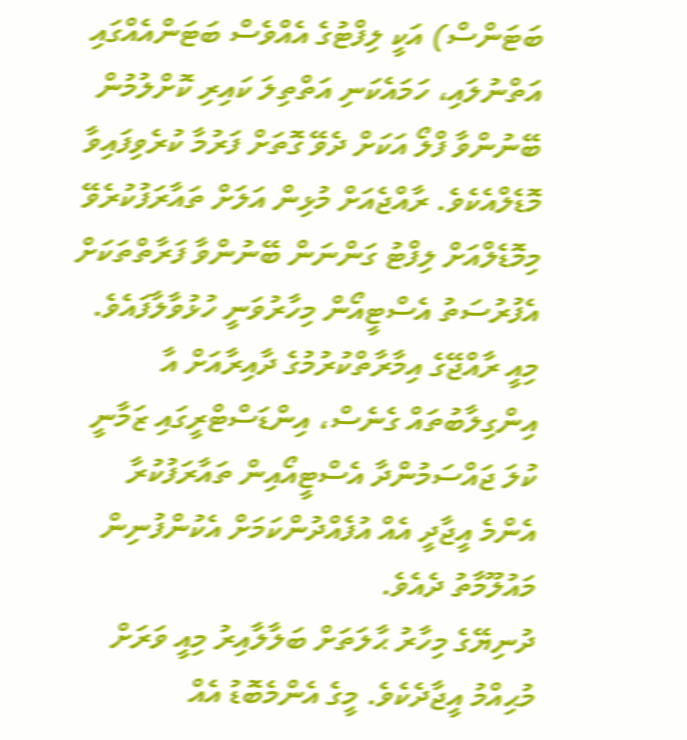ބަޓަންސް) އަކީ ލިފްޓުގެ އެއްވެސް ބަޓަންއެއްގައި އަތްނުލައި، ހަމައެކަނި އަތްތިލަ ކައިރި ކޮށްލުމުން ބޭނުންވާ ފްލޯ އަކަށް ދެވޭ ގޮތަށް ފަރުމާ ކުރެވިފައިވާ މޮޑެލްއެކެވެ. ރާއްޖެއަށް މުޅިން އަލަށް ތައާރަފުކުރެވޭ މިމޮޑެލްއަށް ލިފްޓު ގަންނަން ބޭނުންވާ ފަރާތްތަކަށް އެފުރުސަތު އެސްޓީއޯން މިހާރުވަނީ ހުޅުވާލާފައެވެ.
މިއީ ރާއްޖޭގެ އިމާރާތްކުރުމުގެ ދާއިރާއަށް އާ އިންގިލާބުތައް ގެނެސް، އިންޑަސްޓްރީގައި ޒަމާނީ ކުލަ ޖައްސަމުންދާ އެސްޓީއޯއިން ތައާރަފުކުރާ އެންމެ އީޖާދީ އެއް އުފެއްދުންކަމަށް އެކުންފުނިން މައުލޫމާތު ދެއެވެ.
ދުނިޔޭގެ މިހާރު ޙާލަތަށް ބަލާލާއިރު މިއީ ވަރަށް މުޙިއްމު އީޖާދެކެވެ. މީގެ އެންމެބޮޑު އެއް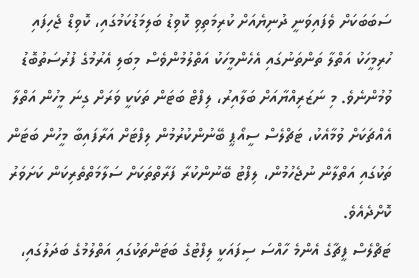ސަބަބަކަށް ވެފައިވަނީ ދުނިޔެއަށް ކުރިމަތިވި ކޮވިޑު ބަލިމަޑުކަމުގައި، ކޮވިޑް ޖެހިފައި ހުރިމީހަކު އަތްލާ ތަންތަނުގައި އެހެންމީހަކު އަތްލުމުންވެސް މިބަލި އެރުމުގެ ފުރުސަތުބޮޑު ވުމުންނެވެ. މި ނަޒަރިއްޔާއަށް ބަލާއިރު، ލިފްޓް ބަޓަން ތަކަކީ ވަރަށް ގިނަ މީހުން އަތްލާ އެއްޗަކަށް ވުމާއެކު، ޓަޗްލެސް ސީއޯޕީ ބޭނުންކުރުމުން ލިފްޓަށް އަރާފައިބާ މީހުން ބަޓަން ތަކުގައި އަތްލާން ނުޖެހުމުން، ލިފްޓު ބޭނުންކުރާ ފަރާތްތަކަށް ސަލާމަތްތެރިކަން ކަށަވަރު ކޮށްދެއެވެ.
ޓަޗްލެސް ފީޗާގެ އެންމެ ހާއްސަ ސިފައަކީ ލިފްޓުގެ ބަޓަންތަކުގައި އަތްލުމުގެ ބަދަލުގައި،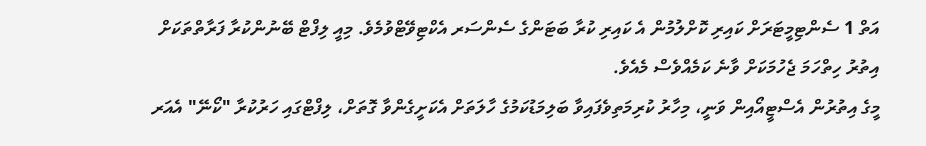އަތް 1 ސެންޓިމީޓަރަށް ކައިރި ކޮށްލުމުން އެ ކައިރި ކުރާ ބަޓަންގެ ސެންސަރ އެކްޓިވޭޓްވުމެވެ. މިއީ ލިފްޓް ބޭނުންކުރާ ފަރާތްތަކަށް އިތުރު ހިތްހަމަ ޖެހުމަކަށް ވާނެ ކަމެއްވެސް މެއެވެ.
މީގެ އިތުރުން އެސްޓީއޯއިން ވަނީ، މިހާރު ކުރިމަތިވެފައިވާ ބަލިމަޑުކަމުގެ ހާލަތަށް އެކަށީގެންވާ ގޮތަށް، ލިފްޓްގައި ހަރުކުރާ "ކޯނޭ" އެއަރ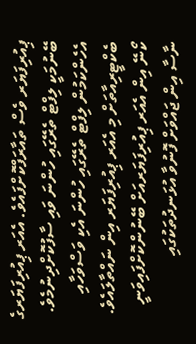ޕިއުރިފަޔަރ ވެސް ތައާރަފްކޮށްފައެވެ. އެއަރ ޕިއުރިފަޔަރގެ ބޭނުމަކީ ލިފްޓް ތެރޭގައި ހުންނަ ވައި ސާފުކޮށްދިނުމެވެ. އެހެންކަމުން ލިފްޓް ތެރޭގައި ހުންނަ އެކި ވަސްވަހާއި ބެކްޓީރިއާތަށް މި އެއަރ ޕިއުރިފަޔަރ އިން ނައްތާލައެވެ. ކޯނޭ އިން އެއަރ ޕިއުރިފަޔަރއަށް ބޭނުންކޮށްފައިވަނީ ނާސާ އިން ޖައްވަށް ފޮނުވާ އުޅަނދުތަކުގައި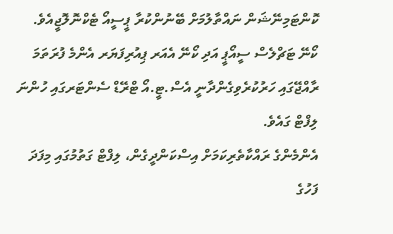ކޮންޓަމިނޭޝަން ނައްތާލުމަށް ބޭނުންކުރާ ޕީސީއޯ ޓެކްނޮލޮޖީއެވެ.
ކޯނޭ ޓަޗްލެސް ސީއޯޕީ އަދި ކޯނޭ އެއަރ ޕިއުރިފަޔަރ އެންމެ ފުރަތަމަ ރާއްޖޭގައި ހަރުކުރެވިގެންދާނީ އެސް.ޓީ.އޯ ޓްރޭޑް ސެންޓަރގައި ހުންނަ ލިފްޓް ގައެވެ.
އެންމެންގެ ރައްކާތެރިކަމަށް އިސްކަންދީގެން، ލިފްޓް ގަތުމުގައި މިފަދަ ފަހުގެ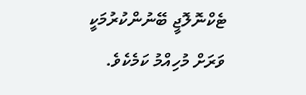ޓެކްނޮލޮޖީ ބޭނުންކުރުމަކީ ވަރަށް މުހިއްމު ކަމެކެވެ.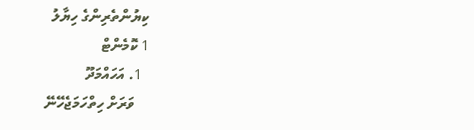ކިޔުންތެރިންގެ ހިޔާލު
1 ކޮމެންޓް
  1. އަހައްމަދޫ
    ވަރަށް ހިތްހަމަޖެހޭނޭ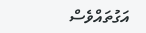އަގުތައްވެސް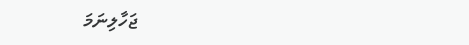ޖަހާލިނަމަ